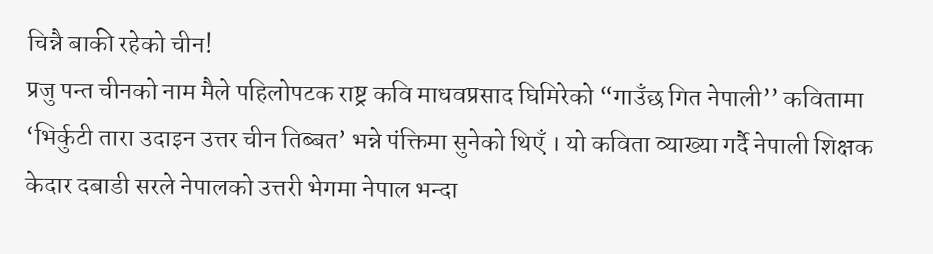चिन्नै बाकी रहेको चीन!
प्रजु पन्त चीनको नाम मैले पहिलोपटक राष्ट्र कवि माधवप्रसाद घिमिरेको “गाउँछ गित नेपाली’’ कवितामा ‘भिर्कुटी तारा उदाइन उत्तर चीन तिब्बत’ भन्ने पंक्तिमा सुनेको थिएँ । यो कविता व्याख्या गर्दै नेपाली शिक्षक केदार दबाडी सरले नेपालको उत्तरी भेगमा नेपाल भन्दा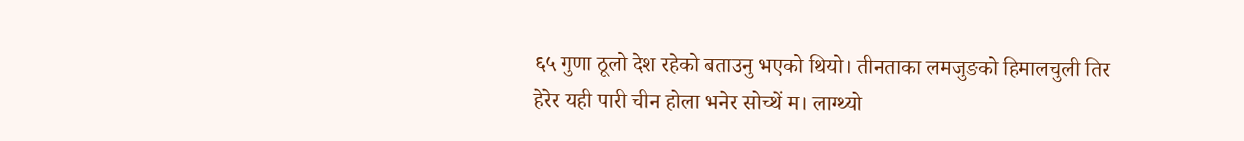६५ गुणा ठूलो देश रहेको बताउनु भएको थियो। तीनताका लमजुङको हिमालचुली तिर हेरेर यही पारी चीन होला भनेर सोच्थें म। लाग्थ्यो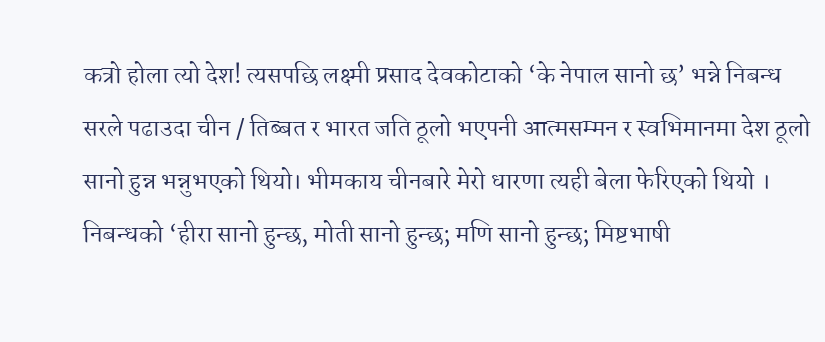कत्रो होला त्यो देश! त्यसपछि लक्ष्मी प्रसाद देवकोटाको ‘के नेपाल सानो छ’ भन्ने निबन्ध सरले पढाउदा चीन / तिब्बत र भारत जति ठूलो भएपनी आत्मसम्मन र स्वभिमानमा देश ठूलो सानो हुन्न भन्नुभएको थियो। भीमकाय चीनबारे मेरो धारणा त्यही बेला फेरिएको थियो । निबन्धको ‘हीरा सानो हुन्छ, मोती सानो हुन्छ; मणि सानो हुन्छ; मिष्टभाषी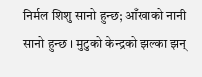निर्मल शिशु सानो हुन्छ; आँखाको नानी सानो हुन्छ । मुटुको केन्द्रको झल्का झन्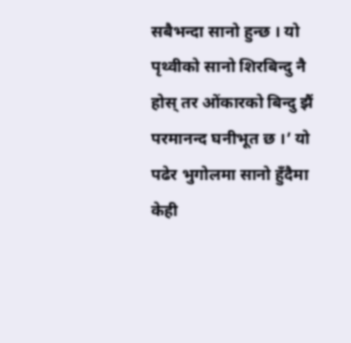सबैभन्दा सानो हुन्छ । यो पृथ्वीको सानो शिरबिन्दु नै होस् तर ओंकारको बिन्दु झैं परमानन्द घनीभूत छ ।’ यो पढेर भुगोलमा सानो हुँदैमा केही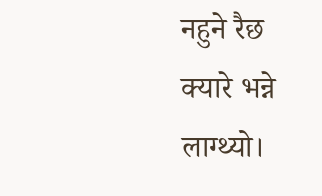नहुने रैछ क्यारे भन्ने लाग्थ्यो।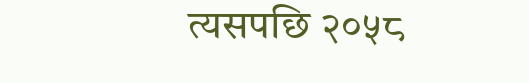त्यसपछि २०५८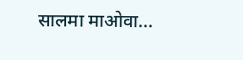सालमा माओवा...